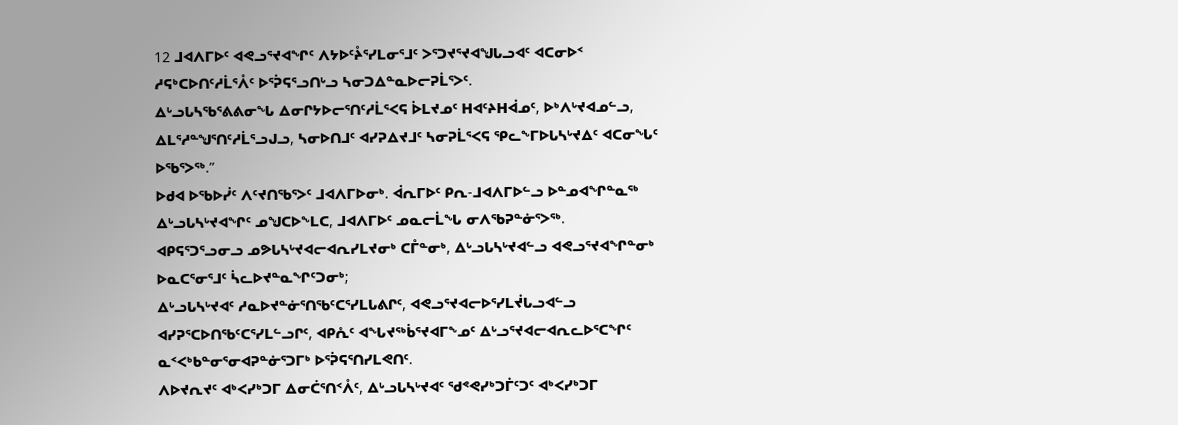12 ᒧᐊᐱᒥᐅᑦ ᐊᕙᓗᕐᔪᐊᖏᑦ ᐱᔭᐅᑦᔧᕐᓯᒪᓂᕐᒧᑦ ᐳᕐᑐᔪᕐᔪᐊᖑᒐᓗᐊᑦ ᐊᑕᓂᐅᑉ ᓱᕋᒃᑕᐅᑎᑦᓱᒫᕐᐰᑦ ᐅᕐᕉᕋᕐᓗᑎᒡᓗ ᓴᓂᑐᐃᓐᓇᐅᓕᕈᒫᕐᐳᑦ.
ᐃᒡᓗᒐᓴᖃᕐᕕᕕᓂᖓ ᐃᓂᒋᔭᐅᓕᕐᑎᑦᓱᒫᕐᐸᕋ ᐆᒪᔪᓄᑦ ᕼᐊᑦᔨᕼᐋᓄᑦ, ᐅᒃᐱᒡᔪᐊᓄᓪᓗ, ᐃᒪᕐᓱᓐᖑᕐᑎᑦᓱᒫᕐᓗᒍᓗ, ᓴᓂᐅᑎᒧᑦ ᐊᓯᕈᐃᔪᒧᑦ ᓴᓂᕈᒫᕐᐸᕋ ᕿᓚᖕᒥᐅᒐᓴᒡᔪᐃᑦ ᐊᑕᓂᖓᑦ ᐅᖃᕐᐳᖅ.”
ᐅᑯᐊ ᐅᖃᐅᓰᑦ ᐱᑦᔪᑎᖃᕐᐳᑦ ᒧᐊᐱᒥᐅᓂᒃ. ᐋᕆᒥᐅᑦ ᑭᕆ-ᒧᐊᐱᒥᐅᓪᓗ ᐅᓐᓄᐊᖏᓐᓇᖅ ᐃᒡᓗᒐᓴᒡᔪᐊᖏᑦ ᓄᖑᑕᐅᖕᒪᑕ, ᒧᐊᐱᒥᐅᑦ ᓄᓇᓕᒫᖓ ᓂᐱᖃᕈᓐᓃᕐᐳᖅ.
ᐊᑭᕋᕐᑐᕐᓗᓂᓗ ᓄᕗᒐᓴᒡᔪᐊᓕᐊᕆᓯᒪᔪᓂᒃ ᑕᒤᓐᓂᒃ, ᐃᒡᓗᒐᓴᒡᔪᐊᓪᓗ ᐊᕙᓗᕐᔪᐊᖏᓐᓂᒃ ᐅᓇᑕᕐᓂᕐᒧᑦ ᓵᓚᐅᔪᓐᓇᖏᑦᑐᓂᒃ;
ᐃᒡᓗᒐᓴᒡᔪᐊᑦ ᓱᓇᐅᔪᓐᓃᕐᑎᖃᑦᑕᕐᓯᒪᒐᕕᒋᑦ, ᐊᕙᓗᕐᔪᐊᓕᐅᕐᓯᒪᔫᒐᓗᐊᓪᓗ ᐊᓯᕈᕐᑕᐅᑎᖃᑦᑕᕐᓯᒪᓪᓗᒋᑦ, ᐊᑭᕅᑦ ᐊᖓᔪᖅᑳᕐᔪᐊᒥᖕᓄᑦ ᐃᒡᓗᕐᔪᐊᓕᐊᕆᓚᐅᕐᑕᖏᑦ ᓇᑉᐸᒃᑲᓐᓂᕐᓂᐊᕈᓐᓃᕐᑐᒥᒃ ᐅᕐᕉᕋᕐᑎᓯᒪᕙᑎᑦ.
ᐱᐅᔪᕆᔪᑦ ᐊᒃᐸᓯᒃᑐᒥ ᐃᓂᑖᕐᑎᑉᐰᑦ, ᐃᒡᓗᒐᓴᒡᔪᐊᑦ ᖁᕝᕙᓯᒃᑐᒦᑦᑐᑦ ᐊᒃᐸᓯᒃᑐᒥ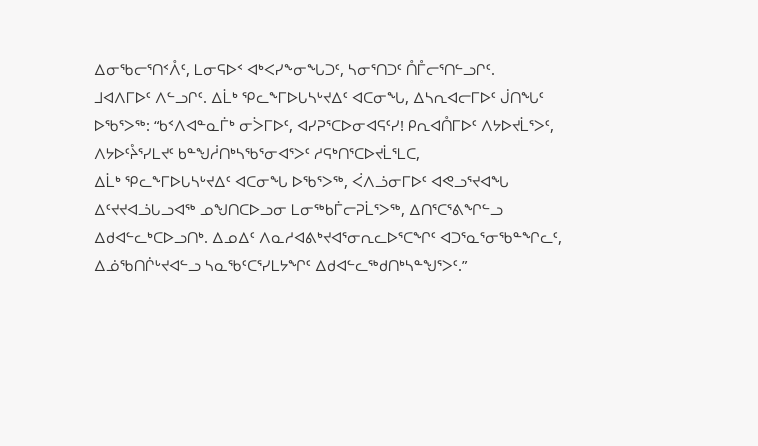ᐃᓂᖃᓕᕐᑎᑉᐰᑦ, ᒪᓂᕋᐅᑉ ᐊᒃᐸᓯᖕᓂᖓᑐᑦ, ᓴᓂᕐᑎᑐᑦ ᑍᒤᓕᕐᑎᓪᓗᒋᑦ.
ᒧᐊᐱᒥᐅᑦ ᐱᓪᓗᒋᑦ. ᐃᒫᒃ ᕿᓚᖕᒥᐅᒐᓴᒡᔪᐃᑦ ᐊᑕᓂᖓ, ᐃᓴᕆᐊᓕᒥᐅᑦ ᒎᑎᖓᑦ ᐅᖃᕐᐳᖅ: “ᑲᑉᐱᐊᓐᓇᒦᒃ ᓂᐴᒥᐅᑦ, ᐊᓯᕈᕐᑕᐅᓂᐊᕋᑦᓯ! ᑭᕆᐊᑍᒥᐅᑦ ᐱᔭᐅᔪᒫᕐᐳᑦ, ᐱᔭᐅᑦᔧᕐᓯᒪᔪᑦ ᑲᓐᖑᓲᑎᒃᓴᖃᕐᓂᐊᕐᐳᑦ ᓱᕋᒃᑎᕐᑕᐅᔪᒫᕐᒪᑕ,
ᐃᒫᒃ ᕿᓚᖕᒥᐅᒐᓴᒡᔪᐃᑦ ᐊᑕᓂᖓ ᐅᖃᕐᐳᖅ, ᐹᐱᓘᓂᒥᐅᑦ ᐊᕙᓗᕐᔪᐊᖓ ᐃᑦᔪᔪᐊᓘᒐᓗᐊᖅ ᓄᖑᑎᑕᐅᓗᓂ ᒪᓂᖅᑲᒦᓕᕈᒫᕐᐳᖅ, ᐃᑎᕐᑕᕐᕕᖏᓪᓗ ᐃᑯᐊᓪᓚᒃᑕᐅᓗᑎᒃ. ᐃᓄᐃᑦ ᐱᓇᓱᐊᕕᒃᔪᐊᕐᓂᕆᓚᐅᕐᑕᖏᑦ ᐊᑐᕐᓇᕐᓂᖃᓐᖏᓚᑦ, ᐃᓅᖃᑎᒌᒡᔪᐊᓪᓗ ᓴᓇᖃᑦᑕᕐᓯᒪᔭᖏᑦ ᐃᑯᐊᓪᓚᖅᑯᑎᒃᓴᓐᖑᕐᐳᑦ.”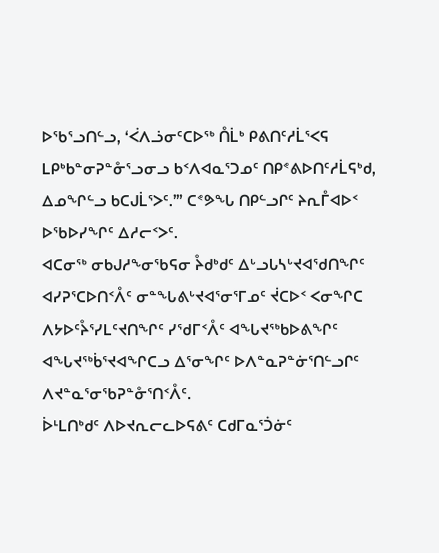ᐅᖃᕐᓗᑎᓪᓗ, ‘ᐹᐱᓘᓂᑦᑕᐅᖅ ᑍᒫᒃ ᑭᕕᑎᑦᓱᒫᕐᐸᕋ ᒪᑭᒃᑲᓐᓂᕈᓐᓁᕐᓗᓂᓗ ᑲᑉᐱᐊᓇᕐᑐᓄᑦ ᑎᑭᕝᕕᐅᑎᑦᓱᒫᕋᒃᑯ, ᐃᓄᖏᓪᓗ ᑲᑕᒍᒫᕐᐳᑦ.’” ᑕᕝᕗᖓ ᑎᑭᓪᓗᒋᑦ ᔨᕆᒤᐊᐅᑉ ᐅᖃᐅᓯᖏᑦ ᐃᓱᓕᑉᐳᑦ.
ᐊᑕᓂᖅ ᓂᑲᒍᓱᖕᓂᖃᕋᓂ ᔧᑯᒃᑯᑦ ᐃᒡᓗᒐᓴᒡᔪᐊᖁᑎᖏᑦ ᐊᓯᕈᕐᑕᐅᑎᑉᐰᑦ ᓂᓐᖓᕕᒡᔪᐊᕐᓂᕐᒥᓄᑦ ᔫᑕᐅᑉ ᐸᓂᖏᑕ ᐱᔭᐅᑦᔧᕐᓯᒪᑦᔪᑎᖏᑦ ᓯᖁᒥᑉᐰᑦ ᐊᖓᔪᖅᑲᐅᕕᖏᑦ ᐊᖓᔪᖅᑳᕐᔪᐊᖏᑕᓗ ᐃᕐᓂᖏᑦ ᐅᐱᓐᓇᕈᓐᓃᕐᑎᓪᓗᒋᑦ ᐱᔪᓐᓇᕐᓂᖃᕈᓐᓁᕐᑎᑉᐰᑦ.
ᐆᒻᒪᑎᒃᑯᑦ ᐱᐅᔪᕆᓕᓚᐅᕋᕕᑦ ᑕᑯᒥᓇᕐᑑᓃᑦ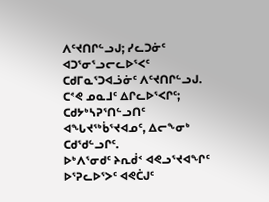ᐱᑦᔪᑎᒋᓪᓗᒍ; ᓯᓚᑐᓃᑦ ᐊᑐᕐᓂᕐᓗᓕᓚᐅᕐᐸᑦ ᑕᑯᒥᓇᕐᑐᐊᓘᓃᑦ ᐱᑦᔪᑎᒋᓪᓗᒍ. ᑕᕝᕙ ᓄᓇᒧᑦ ᐃᒋᓚᐅᕐᐸᒋᑦ; ᑕᑯᔭᒃᓴᕈᕐᑎᓪᓗᑎᑦ ᐊᖓᔪᖅᑳᕐᔪᐊᓄᑦ, ᐃᓕᖕᓂᒃ ᑕᑯᖁᓪᓗᒋᑦ.
ᐅᒃᐱᕐᓂᑯᑦ ᔨᕆᑰᑉ ᐊᕙᓗᕐᔪᐊᖏᑦ ᐅᕐᕈᓚᐅᕐᐳᑦ ᐊᕙᑖᒍᑦ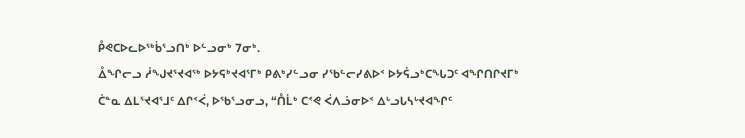ᑬᕙᑕᐅᓚᐅᖅᑳᕐᓗᑎᒃ ᐅᓪᓗᓂᒃ 7ᓂᒃ.
ᐂᖏᓕᓗ ᓲᖑᔪᕐᔪᐊᖅ ᐅᔭᕋᒃᔪᐊᕐᒥᒃ ᑭᕕᒃᓯᓪᓗᓂ ᓯᖃᓪᓕᓯᕕᐅᑉ ᐅᔭᕌᓗᒃᑕᖓᑐᑦ ᐊᖏᑎᒋᔪᒥᒃ ᑖᓐᓇ ᐃᒪᕐᔪᐊᕐᒧᑦ ᐃᒋᑉᐹ, ᐅᖃᕐᓗᓂᓗ, “ᑍᒫᒃ ᑕᕝᕙ ᐹᐱᓘᓂᐅᑉ ᐃᒡᓗᒐᓴᒡᔪᐊᖏᑦ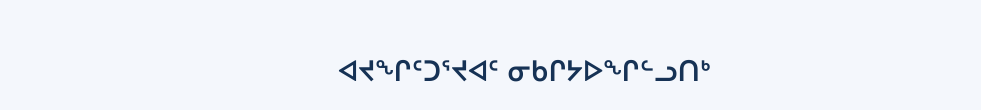ᐊᔪᖏᑦᑐᕐᔪᐊᑦ ᓂᑲᒋᔭᐅᖏᓪᓗᑎᒃ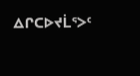ᐃᒋᑕᐅᔪᒫᕐᐳᑦ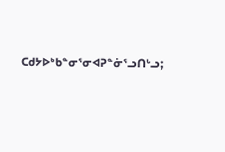ᑕᑯᔭᐅᒃᑲᓐᓂᕐᓂᐊᕈᓐᓃᕐᓗᑎᒡᓗ;